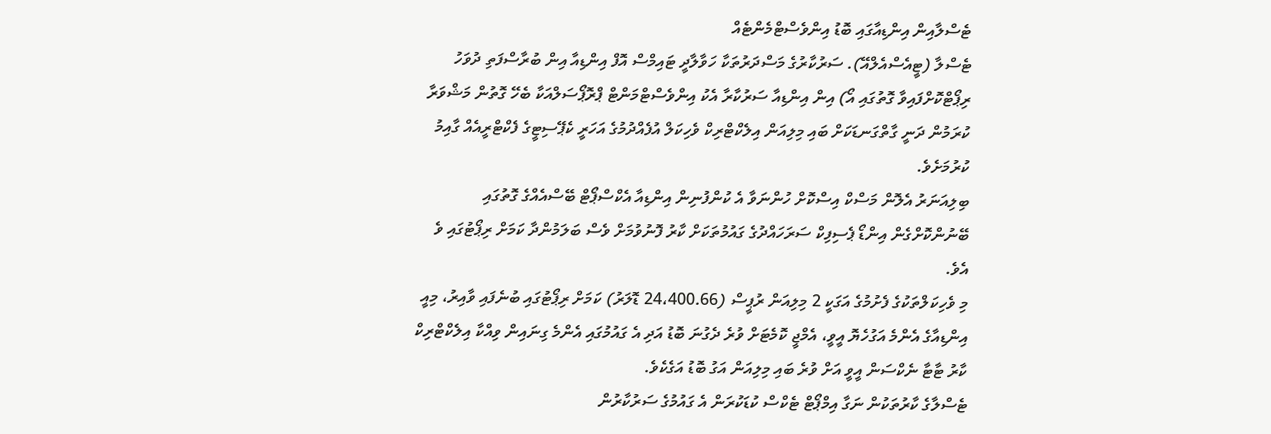ޓެސްލާއިން އިންޑިއާގައި ބޮޑު އިންވެސްޓްމެންޓެއް
ޓެސްލާ (ޓީއެސްއެލްއޭ). ސަރުކާރުގެ މަސްދަރުތަކާ ހަވާލާދީ ޓައިމްސް އޮފް އިންޑިއާ އިން ބުރާސްފަތި ދުވަހު ރިޕޯޓްކޮށްފައިވާ ގޮތުގައި އޯ) އިން އިންޑިއާ ސަރުކާރާ އެކު އިންވެސްޓްމަންޓް ޕްރޮޕޯސަލްއަކާ ބެހޭ ގޮތުން މަޝްވަރާ ކުރަމުން ދަނީ ގާތްގަނޑަކަށް ބައި މިލިއަން އިލެކްޓްރިކް ވެހިކަލް އުފެއްދުމުގެ އަހަރީ ކެޕޭސިޓީގެ ފެކްޓްރީއެއް ގާއިމު ކުރުމަށެވެ.
ބިލިއަނަރު އެލޮން މަސްކް އިސްކޮށް ހުންނަވާ އެ ކުންފުނިން އިންޑިއާ އެކްސްޕޯޓް ބޭސްއެއްގެ ގޮތުގައި ބޭނުންކޮށްގެން އިންޑޯ ޕެސިފިކް ސަރަހައްދުގެ ގައުމުތަކަށް ކާރު ފޮނުވުމަށް ވެސް ބަލަމުންދާ ކަމަށް ރިޕޯޓުގައި ވެ އެވެ.
މި ވެހިކަލްތަކުގެ ފެށުމުގެ އަގަކީ 2 މިލިއަން ރުޕީސް (24،400.66 ޑޮލަރު) ކަމަށް ރިޕޯޓުގައި ބުނެފައި ވާއިރު، މިއީ އިންޑިއާގެ އެންމެ އަގުހެޔޮ އީވީ، އެމްޖީ ކޮމެޓަށް ވުރެ ދެގުނަ ބޮޑު އަދި އެ ގައުމުގައި އެންމެ ގިނައިން ވިއްކާ އިލެކްޓްރިކް ކާރު ޓާޓާ ނެކްސަން އީވީ އަށް ވުރެ ބައި މިލިއަން އަގު ބޮޑު އަގެކެވެ.
ޓެސްލާގެ ކާރުތަކުން ނަގާ އިމްޕޯޓް ޓެކްސް ކުޑަކުރަން އެ ގައުމުގެ ސަރުކާރުން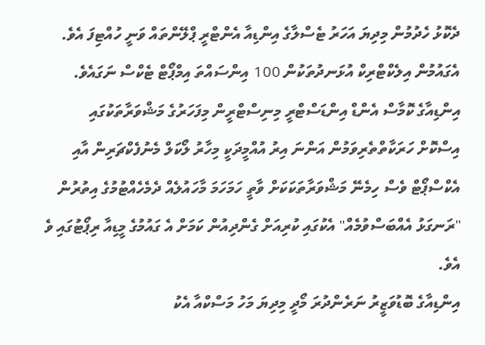ދެކޮޅު ހެދުމުން މިދިޔަ އަހަރު ޓެސްލާގެ އިންޑިއާ އެންޓްރީ ޕްލޭންތައް ވަނީ ހުއްޓިފަ އެވެ. އެގައުމުން އިލެކްޓްރިކް އުޅަނދުތަކުން 100 އިންސައްތަ އިމްޕޯޓް ޓެކްސް ނަގައެވެ.
އިންޑިއާގެ ކޮމާސް އެންޑް އިންޑަސްޓްރީ މިނިސްޓްރީން މިފަހަރުގެ މަޝްވަރާތަކުގައި އިސްކޮށް ހަރަކާތްތެރިވަމުން އަންނަ އިރު އުއްމީދަކީ މިހާރު ލޯކަލް މެނުފެކްޗަރިން އާއި އެކްސްޕޯޓް ވެސް ހިމެނޭ މަޝްވަރާތަކަކަށް ވާތީ ހަމަހަމަ މާހައުލެއް ދެމެހެއްޓުމުގެ އިތުރުން "ރަނގަޅު އެއްބަސްވުމެއް" އެކުގައި ކުރިއަށް ގެންދިއުން ކަމަށް އެ ގައުމުގެ މީޑިއާ ރިޕޯޓުގައި ވެ އެވެ.
އިންޑިއާގެ ބޮޑުވަޒީރު ނަރެންދުރަ މޯދީ މިދިޔަ މަހު މަސްކްއާ އެކު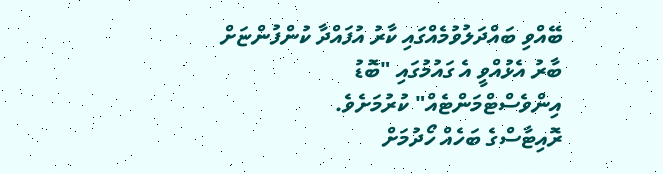ބޭއްވި ބައްދަލުވުމެއްގައި ކާރު އުފައްދާ ކުންފުންޏަށް ބާރު އެޅުއްވީ އެ ގައުމުގައި "ބޮޑު އިންވެސްޓްމަންޓެއް" ކުރުމަށެވެ.
ރޮއިޓާސްގެ ބަހެއް ހޯދުމަށް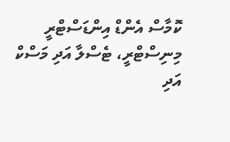ކޮމާސް އެންޑް އިންޑަސްޓްރީ މިނިސްޓްރީ، ޓެސްލާ އަދި މަސްކް އަދި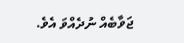ޖަވާބެއް ނުދެއްވަ އެވެ.